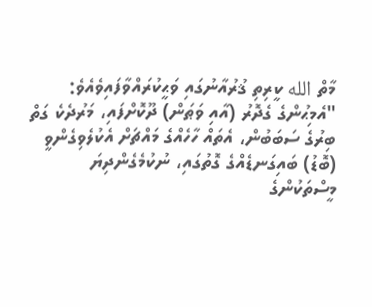މާތް الله ކީރިތި ޤުރުއާނުގައި ވަޙީކުރައްވާފައިވެއެވެ:
"އެމިޙުންގެ ގެދޮރު (އާއި ވަޠަން) ދޫކޮށްފައި، މަރުދެކެ ގަތް ބިރުގެ ސަބަބުން، އެތައް ހާހެއްގެ މައްޗަށް އެކުލެވިގެންވީ (ބޮޑު) ބައިގަނޑެއްގެ ގޮތުގައި، ނުކުމެގެންދިޔަ މީސްތަކުންގެ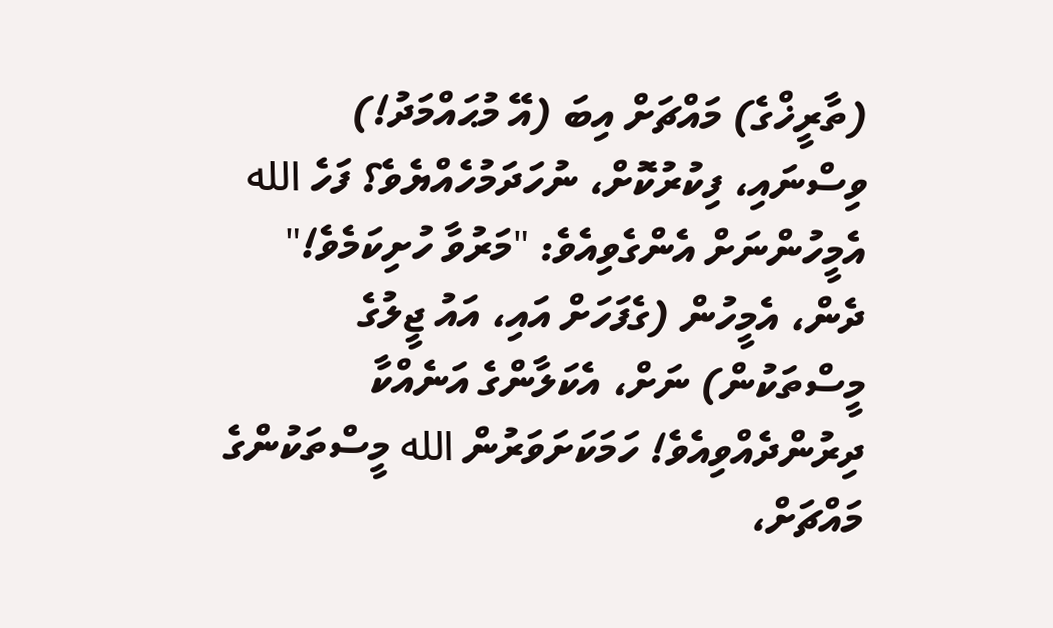(ތާރީޚްގެ) މައްޗަށް އިބަ (އޭ މުޙައްމަދު!) ވިސްނައި، ފިކުރުކޮށް، ނުހަދަމުހެއްޔެވެ؟ ފަހެ الله އެމީހުންނަށް އެންގެވިއެވެ: "މަރުވާ ހުށިކަމެވެ!" ދެން، އެމީހުން (ގެފަހަށް އައި، އައު ޖީލުގެ މީސްތަކުން) ނަށް، އެކަލާންގެ އަނެއްކާ ދިރުންދެއްވިއެވެ! ހަމަކަށަވަރުން الله މީސްތަކުންގެ މައްޗަށް،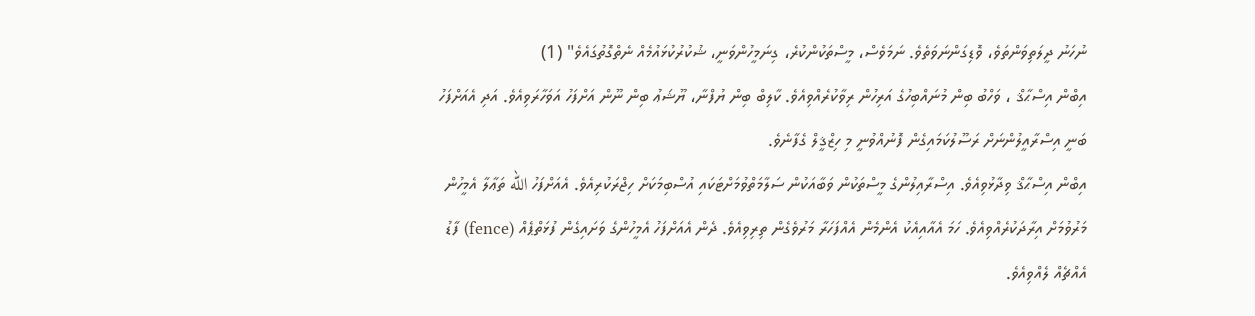ނުހަނު ދީލަތިވަންތަވެ، ވޮޑިގަންނަވަތެވެ. ނަމަވެސް، މީސްތަކުންކުރެ، ގިނަމީހުންވަނީ، ޝުކުރުކުޅައުމެއް ނެތްގޮތުގައެވެ" (1)
އިބްން އިސްޙާޤް ، ވަހްބު ބިން މުނައްބިހުގެ އަރިހުން ރިވާކުރެއްވިއެވެ. ކާލިބް ބިން ޔުފްނާ، ޔޫޝަޢު ބިން ނޫން އަށްފަހު އަވަހާރަވިއެވެ. އަދި އެއަށްފަހު ބަނީ އިސްރާއީލުންނަށް ރަސޫލުކަމައިގެން ފޮނުއްވުނީ މި ހިޒްޤީލް ގެފާނެވެ.
އިބްން އިސްޙާޤް ވިދާޅުވިއެވެ. އިސްރާއިލުންގެ މީސްތަކުން ވަބާއަކުން ސަލާމަތްވުމަށްޓަކައި އުސްބިމަކަށް ހިޖްރަކުރިއެވެ. އެއަށްފަހު الله ތަޢާލާ އެމީހުން މަރުވުމަށް އިރާދަކުރެއްވިއެވެ. ހަމަ އެއާއިއެކު އެންމެން އެއްފަހަރާ މަރުވެގެން ތިރިވިއެވެ. ދެން އެއަށްފަހު އެމީހުންގެ ވަށައިގެން ފުޅަތްޕެއް (fence) ފާޑު އެއްޗެއް ލެއްވިއެވެ.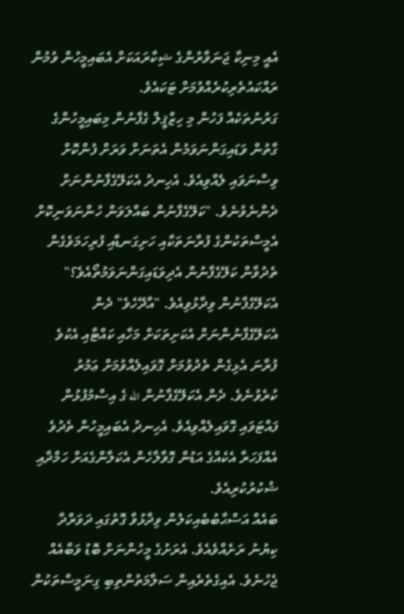އެއީ މިނިކާ ޖަނަވާރުންގެ ޝިކާރައަކަށް އެބައިމީހުން ވުމުން ރައްކައުތެރިކުރެއްވުމަށް ޓަކައެވެ.
ގަރުނުތަކެއް ފަހުން މި ހިޒްޤީލް ގެފާނުން މިބައިމީހުންގެ ގާތުން ވަޑައިގަންނަވަމުން އެތަނަށް ވަރަށް ފުންކޮށް ވިސްނަވައި ލެއްވިއެވެ. އެހިނދު އެކަލޭގެފާނުންނަށް ދެންނެވުނެވެ. "ކަލޭގެފާނުން ބައްލަވަން ހުންނަވަނިކޮށް އެމީސްތަކުންގެ ފުރާނަތަކާއި ހަށިގަނޑާއި ފުރިހަމަވެގެން ތެދުވާން ކަލޭގެފާނުން އެދިވަޑައިގަންނަވަމުތޯއެވެ؟" އެކަލޭގެފާނުން ވިދާޅުވިއެވެ. "އާދޭހެވެ" ދެން އެކަލޭގެފާނުންނަށް އެކަށިތަކަށް މަހާއި ކައްޓާއި އެކުވެ ފުރާނަ އެޅިގެން ތެދުވުމަށް ގޮވައިލެއްވުމަށް ޢަމުރު ކުރެވުނެވެ. ދެން އެކަލޭގެފާނުން الله ގެ އިސްމުފުޅުން ފައްޓަވައި ގޮވައިލެއްވިއެވެ. އެހިނދު އެބައިމީހުން ތެދުވެ އެއްފަހަރާ އެކެއްގެ އަޑުން ގޮވާލާހެން އެކަލާންގެއަށް ހަމްދާއި ޝުކުރުކުރިއެވެ.
ބައެއް އަސްޙާބުބެއިކަލުން ވިދާޅުވާ ގޮތުގައި ދަވަރްދާ ކިޔުނު ރަށެއްވެއެވެ. އެރަށުގެ މީހުންނަށް ބޮޑު ވަބާއެއް ޖެހުނެވެ. އެއިގެތެރެއިން ސަލާމަތުންތިބި ގިނަމީސްތަކުން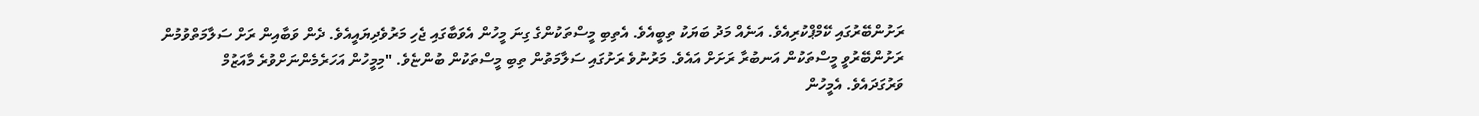ރަށުންބޭރުގައި ކޭމްޕްކުރިއެވެ. އަނެއް މަދު ބަޔަކު ތިބީއެވެ. އެތިބި މީސްތަކުންގެ ގިނަ މީހުން އެވަބާގައި ޖެހި މަރުވެދިޔައީއެވެ. ދެން ވަބާއިން ރަށް ސަލާމަތްވުމުން ރަށުންބޭރުވީ މީސްތަކުން އަނބުރާ ރަށަށް އައެވެ. މަރުނުވެ ރަށުގައި ސަލާމަތުން ތިބި މީސްތަކުން ބުންޏެވެ. "މިމީހުން އަހަރެމެންނަށްވުރެ މާއަޒުމް ވަރުގަދައެވެ. އެމީހުން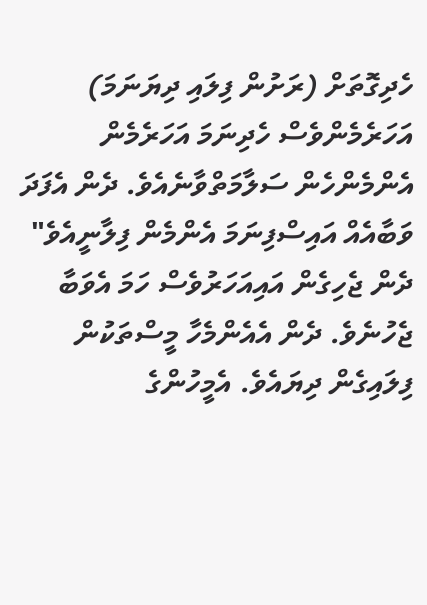ހެދިގޮތަށް (ރަށުން ފިލައި ދިޔަނަމަ) އަހަރެމެންވެސް ހެދިނަމަ އަހަރެމެން އެންމެންހެން ސަލާމަތްވާނެއެވެ. ދެން އެފަދަ ވަބާއެއް އައިސްފިނަމަ އެންމެން ފިލާނީއެވެ"
ދެން ޖެހިގެން އައިއަހަރުވެސް ހަމަ އެވަބާ ޖެހުނެވެ. ދެން އެއެންމެހާ މީސްތަކުން ފިލައިގެން ދިޔައެވެ. އެމީހުންގެ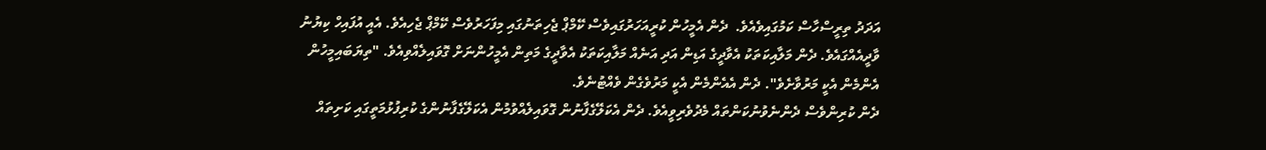އަދަދު ތިރީސްހާސް ކަމުގައިވެއެވެ.  ދެން އެމީހުން ކުރީއަހަރުގައިވެސް ކޭމްޕް ޖެހިތަނުގައި މިފަހަރުވެސް ކޭމްޕް ޖެހިއެވެ. އެއީ އުފައިހް ކިޔުނު ވާދީއެއްގައެވެ. ދެން މަލާއިކަތަކު އެވާދީގެ އަޑިން އަދި އަނެއް މަލާއިކަތަކު އެވާދީގެ މަތިން އެމީހުންނަށް ގޮވައިލެއްވިއެވެ. "ތިޔަބައިމީހުން އެންމެން އެކީ މަރުވާށެވެ". ދެން އެއެންމެން އެކީ މަރުވެގެން ވެއްޓުނެވެ.
ދެން ކުރިންވެސް ދެންނެވުނުކަންތައް މެދުވެރިވީއެވެ. ދެން އެކަލޭގެފާނުން ގޮވައިލެއްވުމުން އެކަލޭގެފާނުންގެ ކުރިފުޅުމަތީގައި ކަށިތައް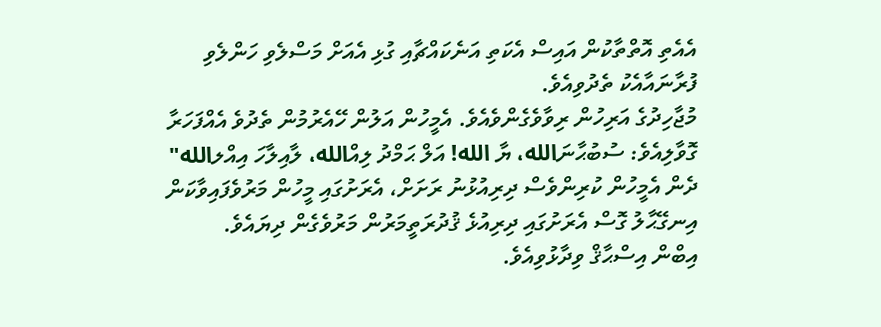އެއެތި އޮތްތާކުން އައިސް އެކަތި އަނެކައްޗާއި ގުޅި އެއަށް މަސްލެވި ހަންލެވި ފުރާނައާއެކު ތެދުވިއެވެ.
މުޖާހިދުގެ އަރިހުން ރިވާވެގެންވެއެވެ. އެމީހުން އަލުން ހޭއެރުމުން ތެދުވެ އެއްފަހަރާ ގޮވާލިއެވެ: ސުބުޙާނަالله، ޔާ الله! އަލް ޙަމްދު ލިއްالله، ލާއިލާހަ އިއްލالله" ދެން އެމީހުން ކުރިންވެސް ދިރިއުޅުނު ރަށަށް، އެރަށުގައި މީހުން މަރުވެފައިވާކަން އިނގޭޙާލު ގޮސް އެރަށުގައި ދިރިއުޅެ ޤުދުރަތީމަރުން މަރުވެގެން ދިޔައެވެ.
އިބްން އިސްޙާޤް ވިދާޅުވިއެވެ.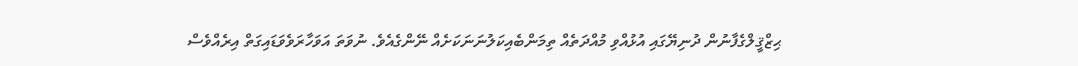ޙިޒްޤީލްގެފާނުން ދުނިޔޭގައި އުޅުއްވި މުއްދަތެއް ތިމަންބެއިކަލުނަނަކަށެއް ނޭންގެއެވެ. ނުވަތަ އަވަހާރަވެވަޑައިގަތް އިރެއްވެސް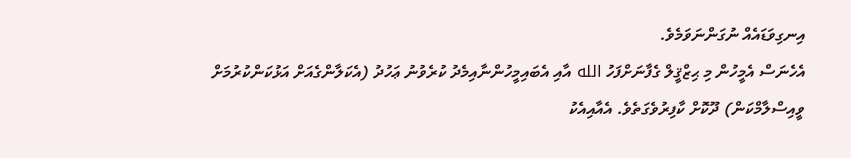އިނގިވަޑައެއް ނުގަންނަވަމެވެ.
އެހެނަސް އެމީހުން މި ޙިޒްޤީލް ގެފާނަށްފަހު الله އާއި އެބައިމީހުންނާއިމެދު ކުރެވުނު ޢަހުދު (އެކަލާންގެއަށް އަޅުކަންކުރުމަށް ވީއިސްލާމްކަން) ދޫކޮށް ކާފިރުވެގަތެވެ. އެއާއިއެކު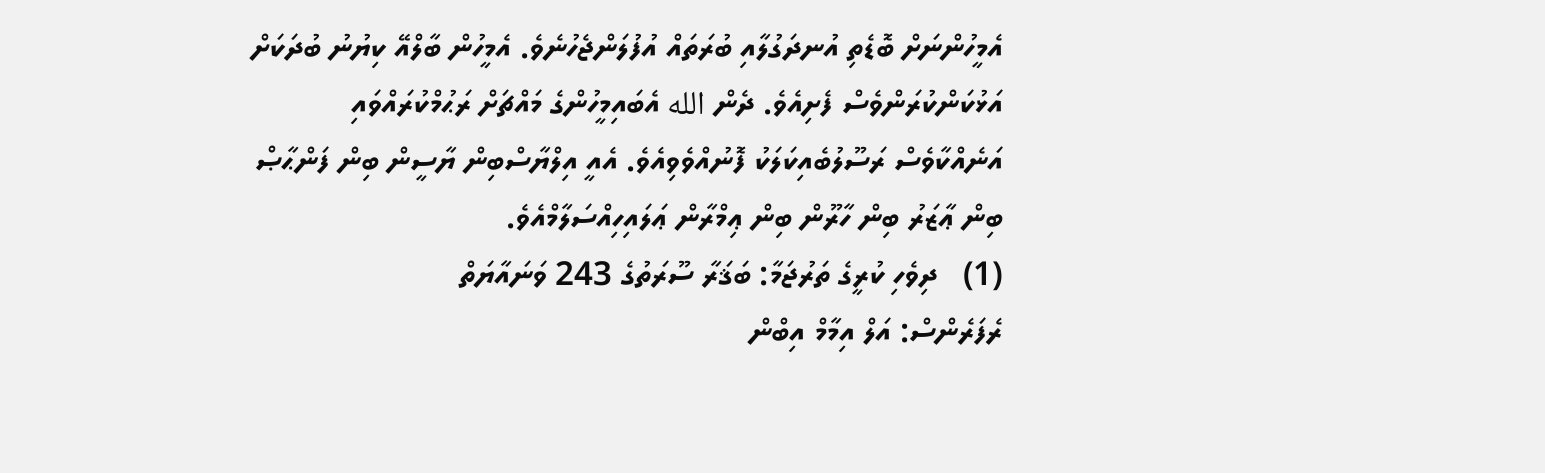އެމީހުންނަށް ބޮޑެތި އުނދަގުލާއި ބުރަތައް އުފުލަންޖެހުނެވެ. އެމީހުން ބާލްއޭ ކިޔުނު ބުދަކަށް އަޅުކަންކުރަންވެސް ފެށިއެވެ. ދެން الله އެބައިމީހުންގެ މައްޗަށް ރަޙުމްކުރައްވައި އަނެއްކާވެސް ރަސޫލުބެއިކަލަކު ފޮނުއްވެވިއެވެ. އެއީ އިލްޔާސްބިން ޔާސީން ބިން ފަންޙާޞް ބިން ޢާޒަރު ބިން ހާރޫން ބިން ޢިމްރާން ޢަލައިހިއްސަލާމްއެވެ.
(1)   ދިވެހި ކުރީގެ ތަރުޖަމާ: ބަޤަރާ ސޫރަތުގެ 243 ވަނައާޔަތް
ރެފަރެންސް: އަލް އިމާމް އިބްން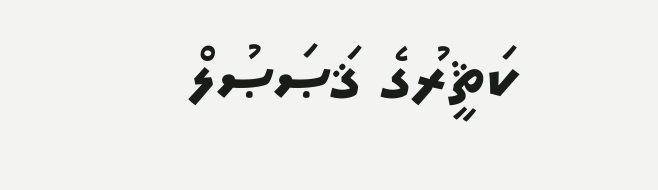ކަޘީރުގެ ޤަޞަޞުލް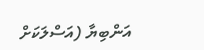އަންބިޔާ (އަސްލަކަށް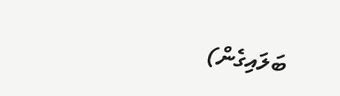ބަލައިގެން)